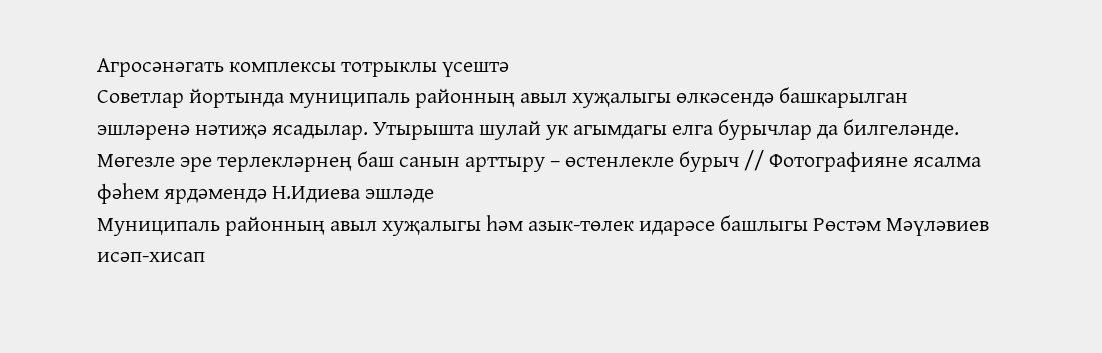Агросәнәгать комплексы тотрыклы үсештә
Советлар йортында муниципаль районның авыл хуҗалыгы өлкәсендә башкарылган эшләренә нәтиҗә ясадылар. Утырышта шулай ук агымдагы елга бурычлар да билгеләнде.
Мөгезле эре терлекләрнең баш санын арттыру – өстенлекле бурыч // Фотографияне ясалма фәһем ярдәмендә Н.Идиева эшләде
Муниципаль районның авыл хуҗалыгы һәм азык-төлек идарәсе башлыгы Рөстәм Мәүләвиев исәп-хисап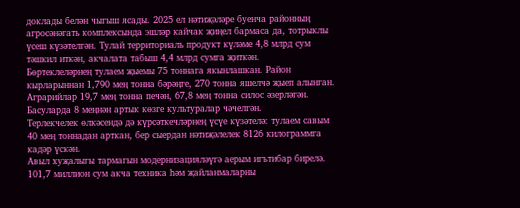доклады белән чыгыш ясады. 2025 ел нәтиҗәләре буенча районның агросәнәгать комплексында эшләр кайчак җиңел бармаса да, тотрыклы үсеш күзәтелгән. Тулай территориаль продукт күләме 4,8 млрд сум тәшкил иткән, акчалата табыш 4,4 млрд сумга җиткән.
Бөртеклеләрнең тулаем җыемы 75 тоннага якынлашкан. Район кырларыннан 1,790 мең тонна бәрәңге, 270 тонна яшелчә җыеп алынган. Аграрийлар 19,7 мең тонна печән, 67,8 мең тонна силос әзерләгән. Басуларда 8 меңнән артык көзге культуралар чәчелгән.
Терлекчелек өлкәсендә дә күрсәткечләрнең үсүе күзәтелә: тулаем савым 40 мең тоннадан арткан, бер сыердан нәтиҗәлелек 8126 килограммга кадәр үскән.
Авыл хуҗалыгы тармагын модернизацияләүгә аерым игътибар бирелә. 101,7 миллион сум акча техника һәм җайланмаларны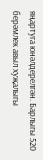яңартуга юнәлдерелгән. Барлыгы 520 берәмлек авыл хуҗалыгы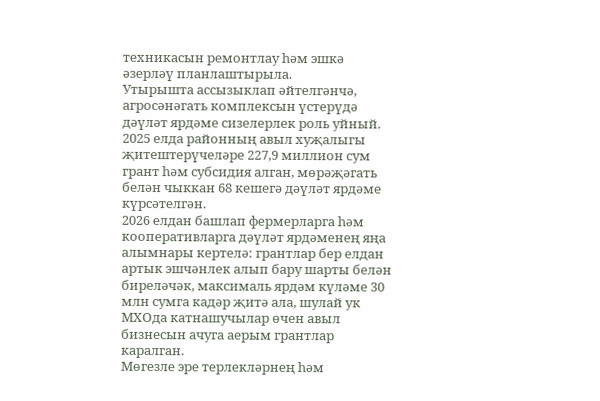техникасын ремонтлау һәм эшкә әзерләү планлаштырыла.
Утырышта ассызыклап әйтелгәнчә, агросәнәгать комплексын үстерүдә дәүләт ярдәме сизелерлек роль уйный. 2025 елда районның авыл хуҗалыгы җитештерүчеләре 227,9 миллион сум грант һәм субсидия алган, мөрәҗәгать белән чыккан 68 кешегә дәүләт ярдәме күрсәтелгән.
2026 елдан башлап фермерларга һәм кооперативларга дәүләт ярдәменең яңа алымнары кертелә: грантлар бер елдан артык эшчәнлек алып бару шарты белән биреләчәк, максималь ярдәм күләме 30 млн сумга кадәр җитә ала, шулай ук МХОда катнашучылар өчен авыл бизнесын ачуга аерым грантлар каралган.
Мөгезле эре терлекләрнең һәм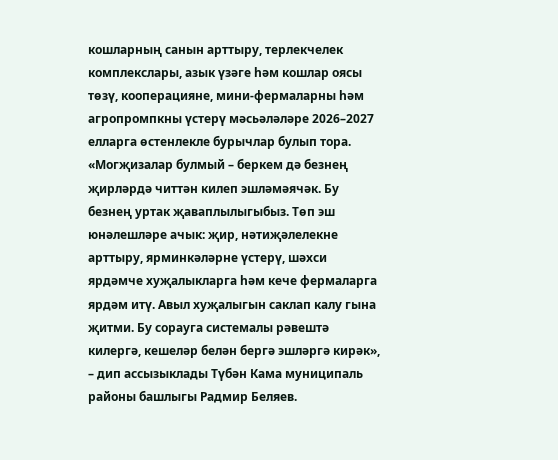кошларның санын арттыру, терлекчелек комплекслары, азык үзәге һәм кошлар оясы төзү, кооперацияне, мини-фермаларны һәм агропромпкны үстерү мәсьәләләре 2026–2027 елларга өстенлекле бурычлар булып тора.
«Могҗизалар булмый – беркем дә безнең җирләрдә читтән килеп эшләмәячәк. Бу безнең уртак җаваплылыгыбыз. Төп эш юнәлешләре ачык: җир, нәтиҗәлелекне арттыру, ярминкәләрне үстерү, шәхси ярдәмче хуҗалыкларга һәм кече фермаларга ярдәм итү. Авыл хуҗалыгын саклап калу гына җитми. Бу сорауга системалы рәвештә килергә, кешеләр белән бергә эшләргә кирәк», – дип ассызыклады Түбән Кама муниципаль районы башлыгы Радмир Беляев.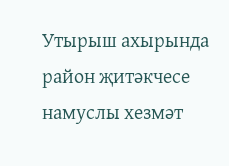Утырыш ахырында район җитәкчесе намуслы хезмәт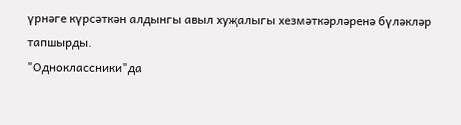үрнәге күрсәткән алдынгы авыл хуҗалыгы хезмәткәрләренә бүләкләр тапшырды.
"Одноклассники"да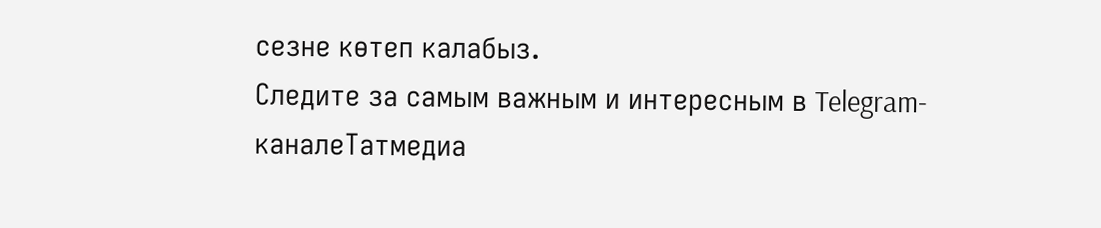сезне көтеп калабыз.
Следите за самым важным и интересным в Telegram-каналеТатмедиа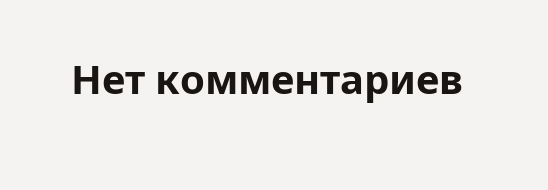Нет комментариев